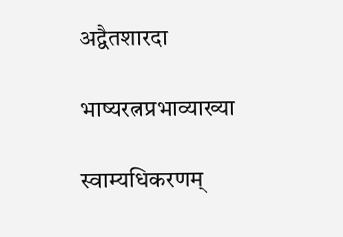अद्वैतशारदा

भाष्यरत्नप्रभाव्याख्या

स्वाम्यधिकरणम्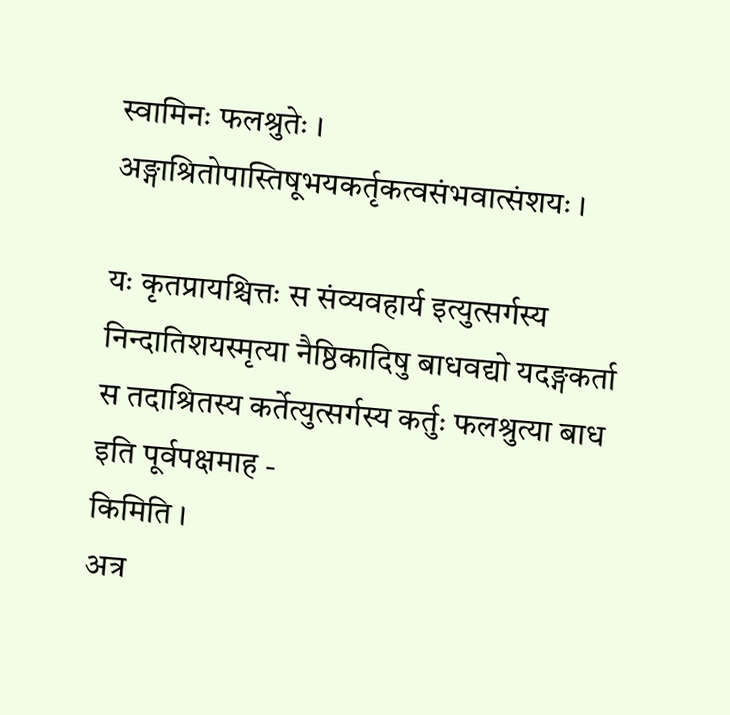स्वामिनः फलश्रुतेः ।
अङ्गाश्रितोपास्तिषूभयकर्तृकत्वसंभवात्संशयः ।

यः कृतप्रायश्चित्तः स संव्यवहार्य इत्युत्सर्गस्य निन्दातिशयस्मृत्या नैष्ठिकादिषु बाधवद्यो यदङ्गकर्ता स तदाश्रितस्य कर्तेत्युत्सर्गस्य कर्तुः फलश्रुत्या बाध इति पूर्वपक्षमाह -
किमिति ।
अत्र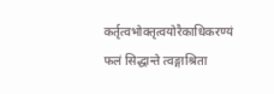कर्तृत्वभोक्तृत्वयोरैकाधिकरण्यं फलं सिद्धान्ते त्वङ्गाश्रिता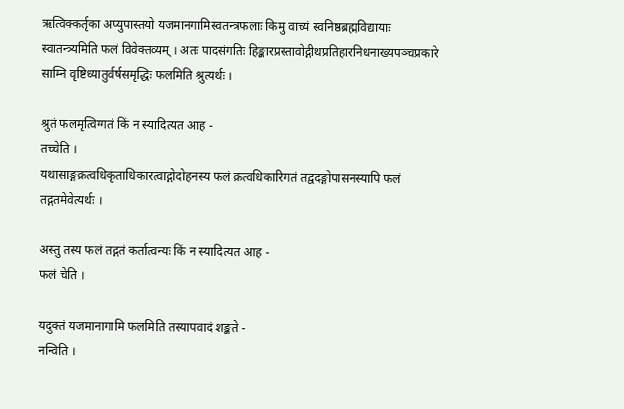ऋत्विक्कर्तृका अप्युपास्तयो यजमानगामिस्वतन्त्रफलाः किमु वाच्यं स्वनिष्ठब्रह्मविद्यायाः स्वातन्त्र्यमिति फलं विवेक्तव्यम् । अतः पादसंगतिः हिङ्कारप्रस्तावोद्गीथप्रतिहारनिधनाख्यपञ्चप्रकारे साम्नि वृष्टिध्यातुर्वर्षसमृद्धिः फलमिति श्रुत्यर्थः ।

श्रुतं फलमृत्विग्गतं किं न स्यादित्यत आह -
तच्चेति ।
यथासाङ्गक्रत्वधिकृताधिकारत्वाद्गोदोहनस्य फलं क्रत्वधिकारिगतं तद्वदङ्गोपासनस्यापि फलं तद्गतमेवेत्यर्थः ।

अस्तु तस्य फलं तद्गतं कर्तात्वन्यः किं न स्यादित्यत आह -
फलं चेति ।

यदुक्तं यजमानागामि फलमिति तस्यापवादं शङ्कते -
नन्विति ।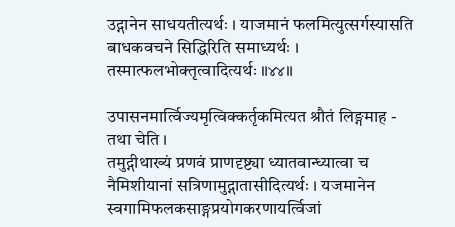उद्गानेन साधयतीत्यर्थः । याजमानं फलमित्युत्सर्गस्यासति बाधकवचने सिद्धिरिति समाध्यर्थः । तस्मात्फलभोक्तृत्वादित्यर्थः ॥४४॥

उपासनमार्त्विज्यमृत्विक्कर्तृकमित्यत श्रौतं लिङ्गमाह -
तथा चेति ।
तमुद्गीथाख्यं प्रणवं प्राणदृष्ट्या ध्यातवान्ध्यात्वा च नैमिशीयानां सत्रिणामुद्गातासीदित्यर्थः । यजमानेन स्वगामिफलकसाङ्गप्रयोगकरणायर्त्विजां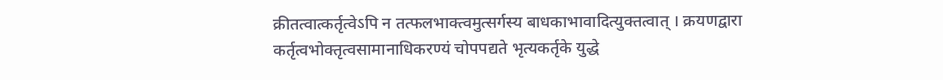क्रीतत्वात्कर्तृत्वेऽपि न तत्फलभाक्त्वमुत्सर्गस्य बाधकाभावादित्युक्तत्वात् । क्रयणद्वारा कर्तृत्वभोक्तृत्वसामानाधिकरण्यं चोपपद्यते भृत्यकर्तृके युद्धे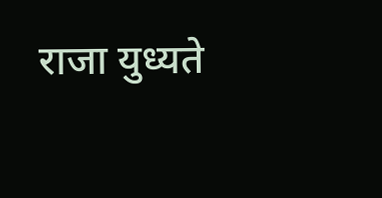राजा युध्यते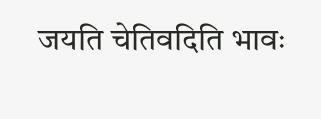जयति चेतिवदिति भावः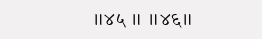॥४५ ॥ ॥४६॥